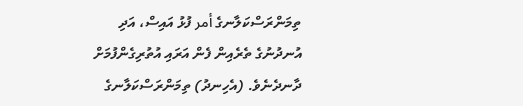ތިމަންރަސްކަލާނގެ أمر ފުޅު އައިސް، އަދި އުނދުނުގެ ތެރެއިން ފެން އަރައި އުތުރިގެންފުމަށް ދާނދެނެވެ. (އެހިނދު) ތިމަންރަސްކަލާނގެ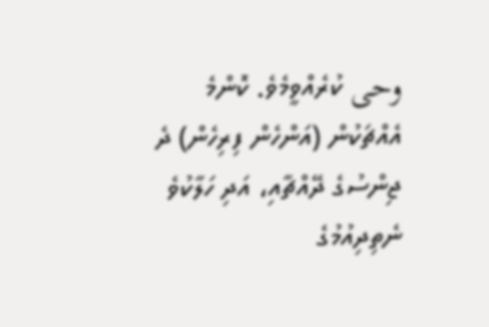وحى ކުރެއްވީމެވެ. ކޮންމެ އެއްޗަކުން (އަންހެން ފިރިހެން) ދެ ޖިންސުގެ ދޭއްޗާއި، އަދި ހަލާކުވެ ނެތިދިއުމުގެ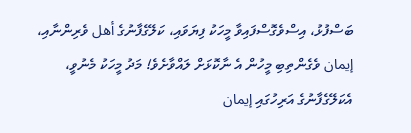ބަސްފުޅު، އިސްވެގޮސްފައިވާ މީހަކު ފިޔަވައި، ކަލޭގެފާނުގެ أهل ވެރިންނާއި، إيمان ވެގެންތިބި މީހުން އެ ނާކޮޅަށް ލައްވާށެވެ! މަދު މީހަކު މެނުވީ، އެކަލޭގެފާނުގެ އަރިހުގައި إيمان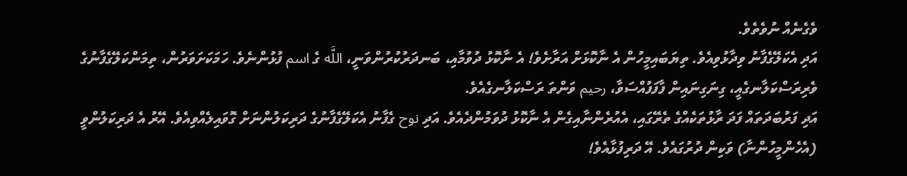ވެގެނެއް ނުވެތެވެ.
އަދި އެކަލޭގެފާނު ވިދާޅުވިއެވެ. ތިޔަބައިމީހުން އެ ނާކޮޅަށް އަރާށެވެ! އެ ނާކޮޅު ދުވުމާއި، ބަނދަރުކުރުންވަނީ، اللَّه ގެ اسم ފުޅުންނެވެ. ހަމަކަށަވަރުން، ތިމަންކަލޭގެފާނުގެ ވެރިރަސްކަލާނގެއީ، ގިނަގިނައިން ފާފަފުއްސަވާ، رحيم ވަންތަ ރަސްކަލާނގެއެވެ.
އަދި ފަރުބަދަތައް ފަދަ ރާޅުތަކެއްގެ ތެރޭގައި، އެއުރެންނާއިގެން އެ ނާކޮޅު ދުވަމުންދެއެވެ. އަދި نوح ގެފާނު އެކަލޭގެފާނުގެ ދަރިކަލުންނަށް ގޮވައިލެއްވިއެވެ. އޭރު އެ ދަރިކަލުންވީ (އެހެންމީހުންނާ) ވަކިން ދުރުގައެވެ. އޭ ދަރިފުޅާއެވެ!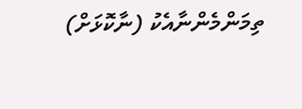ތިމަންމެންނާއެކު (ނާކޮޅަށް)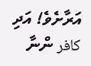އަރާށެވެ! އަދި كافر ންނާ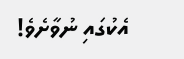އެކުގައި ނުވާށެވެ!